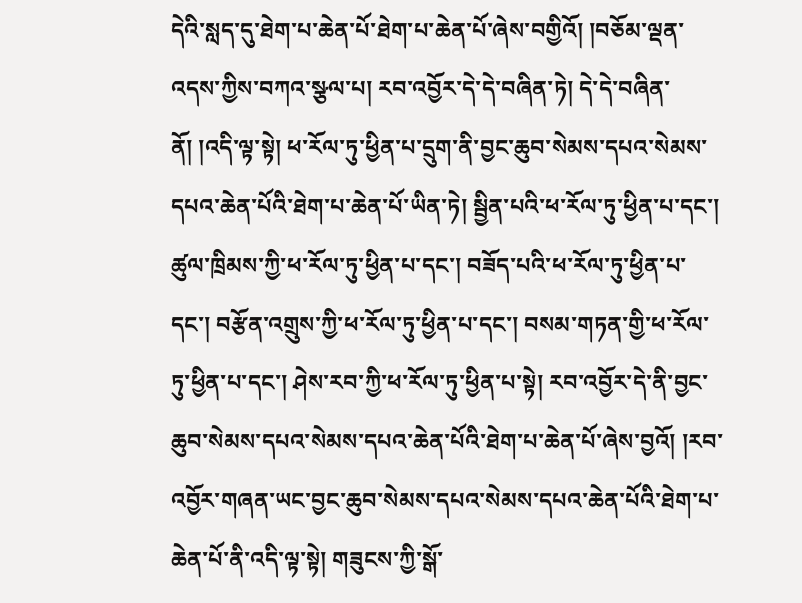དེའི་སླད་དུ་ཐེག་པ་ཆེན་པོ་ཐེག་པ་ཆེན་པོ་ཞེས་བགྱིའོ། །བཅོམ་ལྡན་འདས་ཀྱིས་བཀའ་སྩལ་པ། རབ་འབྱོར་དེ་དེ་བཞིན་ཏེ། དེ་དེ་བཞིན་ནོ། །འདི་ལྟ་སྟེ། ཕ་རོལ་ཏུ་ཕྱིན་པ་དྲུག་ནི་བྱང་ཆུབ་སེམས་དཔའ་སེམས་དཔའ་ཆེན་པོའི་ཐེག་པ་ཆེན་པོ་ཡིན་ཏེ། སྦྱིན་པའི་ཕ་རོལ་ཏུ་ཕྱིན་པ་དང་། ཚུལ་ཁྲིམས་ཀྱི་ཕ་རོལ་ཏུ་ཕྱིན་པ་དང་། བཟོད་པའི་ཕ་རོལ་ཏུ་ཕྱིན་པ་དང་། བརྩོན་འགྲུས་ཀྱི་ཕ་རོལ་ཏུ་ཕྱིན་པ་དང་། བསམ་གཏན་གྱི་ཕ་རོལ་ཏུ་ཕྱིན་པ་དང་། ཤེས་རབ་ཀྱི་ཕ་རོལ་ཏུ་ཕྱིན་པ་སྟེ། རབ་འབྱོར་དེ་ནི་བྱང་ཆུབ་སེམས་དཔའ་སེམས་དཔའ་ཆེན་པོའི་ཐེག་པ་ཆེན་པོ་ཞེས་བྱའོ། །རབ་འབྱོར་གཞན་ཡང་བྱང་ཆུབ་སེམས་དཔའ་སེམས་དཔའ་ཆེན་པོའི་ཐེག་པ་ཆེན་པོ་ནི་འདི་ལྟ་སྟེ། གཟུངས་ཀྱི་སྒོ་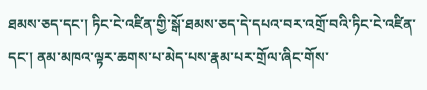ཐམས་ཅད་དང་། ཏིང་ངེ་འཛིན་གྱི་སྒོ་ཐམས་ཅད་དེ་དཔའ་བར་འགྲོ་བའི་ཏིང་ངེ་འཛིན་དང་། ནམ་མཁའ་ལྟར་ཆགས་པ་མེད་པས་རྣམ་པར་གྲོལ་ཞིང་གོས་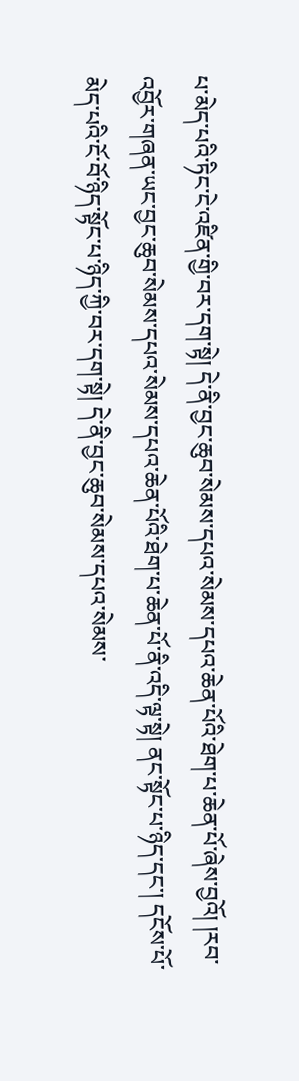པ་མེད་པའི་ཏིང་ངེ་འཛིན་གྱི་བར་དག་སྟེ། དེ་ནི་བྱང་ཆུབ་སེམས་དཔའ་སེམས་དཔའ་ཆེན་པོའི་ཐེག་པ་ཆེན་པོ་ཞེས་བྱའོ། །རབ་འབྱོར་གཞན་ཡང་བྱང་ཆུབ་སེམས་དཔའ་སེམས་དཔའ་ཆེན་པོའི་ཐེག་པ་ཆེན་པོ་ནི་འདི་ལྟ་སྟེ། ནང་སྟོང་པ་ཉིད་དང་། དངོས་པོ་མེད་པའི་ངོ་བོ་ཉིད་སྟོང་པ་ཉིད་ཀྱི་བར་དག་སྟེ། དེ་ནི་བྱང་ཆུབ་སེམས་དཔའ་སེམས་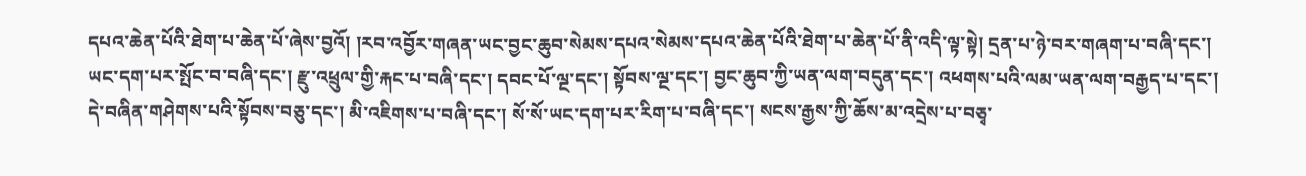དཔའ་ཆེན་པོའི་ཐེག་པ་ཆེན་པོ་ཞེས་བྱའོ། །རབ་འབྱོར་གཞན་ཡང་བྱང་ཆུབ་སེམས་དཔའ་སེམས་དཔའ་ཆེན་པོའི་ཐེག་པ་ཆེན་པོ་ནི་འདི་ལྟ་སྟེ། དྲན་པ་ཉེ་བར་གཞག་པ་བཞི་དང་། ཡང་དག་པར་སྤོང་བ་བཞི་དང་། རྫུ་འཕྲུལ་གྱི་རྐང་པ་བཞི་དང་། དབང་པོ་ལྔ་དང་། སྟོབས་ལྔ་དང་། བྱང་ཆུབ་ཀྱི་ཡན་ལག་བདུན་དང་། འཕགས་པའི་ལམ་ཡན་ལག་བརྒྱད་པ་དང་། དེ་བཞིན་གཤེགས་པའི་སྟོབས་བཅུ་དང་། མི་འཇིགས་པ་བཞི་དང་། སོ་སོ་ཡང་དག་པར་རིག་པ་བཞི་དང་། སངས་རྒྱས་ཀྱི་ཆོས་མ་འདྲེས་པ་བཅྭ་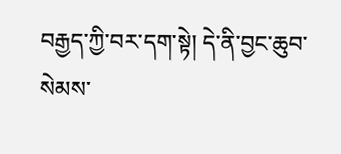བརྒྱད་ཀྱི་བར་དག་སྟེ། དེ་ནི་བྱང་ཆུབ་སེམས་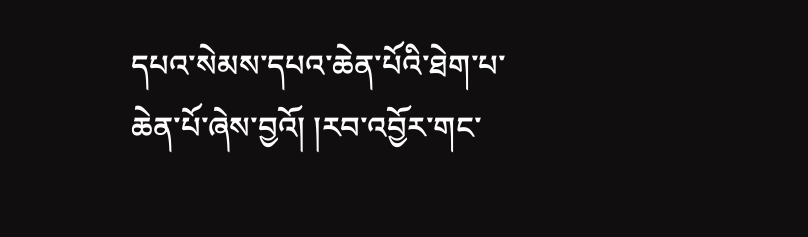དཔའ་སེམས་དཔའ་ཆེན་པོའི་ཐེག་པ་ཆེན་པོ་ཞེས་བྱའོ། །རབ་འབྱོར་གང་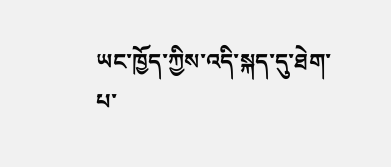ཡང་ཁྱོད་ཀྱིས་འདི་སྐད་དུ་ཐེག་པ་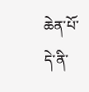ཆེན་པོ་དེ་ནི་